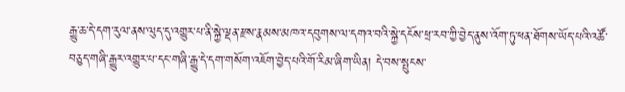རྒྱུ་ཆ་དེ་དག་རུལ་ནས་ལུད་དུ་འགྱུར་པ་ནི་སྐྱེ་ལྡན་རྫས་རྣམས་མཁའ་དབུགས་ལ་དགའ་བའི་སྐྱེ་དངོས་ཕྲ་རབ་ཀྱི་བྱེད་ནུས་འོག་ཏུ་ཕན་ཐོགས་ཡོད་པའི་འཚོ་བཅུད་གཞི་རྒྱུར་འགྱུར་པ་དང་གཞི་རྒྱུ་དེ་དག་གསོག་འཇོག་བྱེད་པའི་གོ་རིམ་ཞིག་ཡིན། དེ་བས་སྤུངས་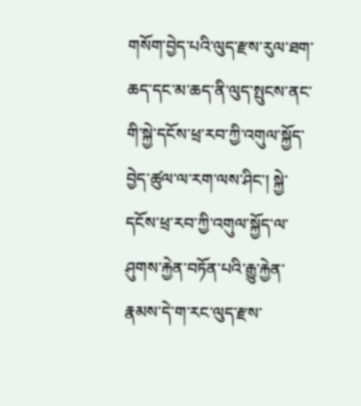གསོག་བྱེད་པའི་ལུད་རྫས་རུལ་ཐག་ཆད་དང་མ་ཆད་ནི་ལུད་སྤུངས་ནང་གི་སྐྱེ་དངོས་ཕྲ་རབ་ཀྱི་འགུལ་སྐྱོད་བྱེད་ཚུལ་ལ་རག་ལས་ཤིང་། སྐྱེ་དངོས་ཕྲ་རབ་ཀྱི་འགུལ་སྐྱོད་ལ་ཤུགས་རྐྱེན་བཏོན་པའི་རྒྱུ་རྐྱེན་རྣམས་དེ་ག་རང་ལུད་རྫས་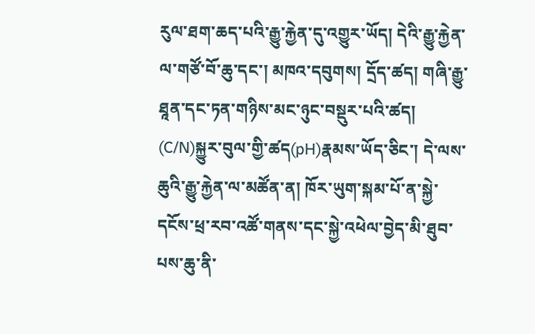རུལ་ཐག་ཆད་པའི་རྒྱུ་རྐྱེན་དུ་འགྱུར་ཡོད། དེའི་རྒྱུ་རྐྱེན་ལ་གཙོ་བོ་ཆུ་དང་། མཁའ་དབུགས། དྲོད་ཚད། གཞི་རྒྱུ་ཐཱན་དང་ཏན་གཉིས་མང་ཉུང་བསྡུར་པའི་ཚད། (C/N)སྐྱུར་བུལ་གྱི་ཚད(pH)རྣམས་ཡོད་ཅིང་། དེ་ལས་ཆུའི་རྒྱུ་རྐྱེན་ལ་མཚོན་ན། ཁོར་ཡུག་སྐམ་པོ་ན་སྐྱེ་དངོས་ཕྲ་རབ་འཚོ་གནས་དང་སྐྱེ་འཕེལ་བྱེད་མི་ཐུབ་པས་ཆུ་ནི་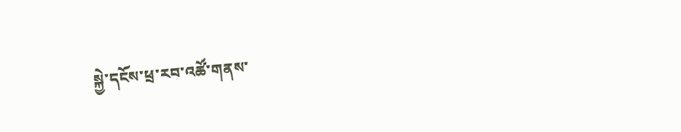སྐྱེ་དངོས་ཕྲ་རབ་འཚོ་གནས་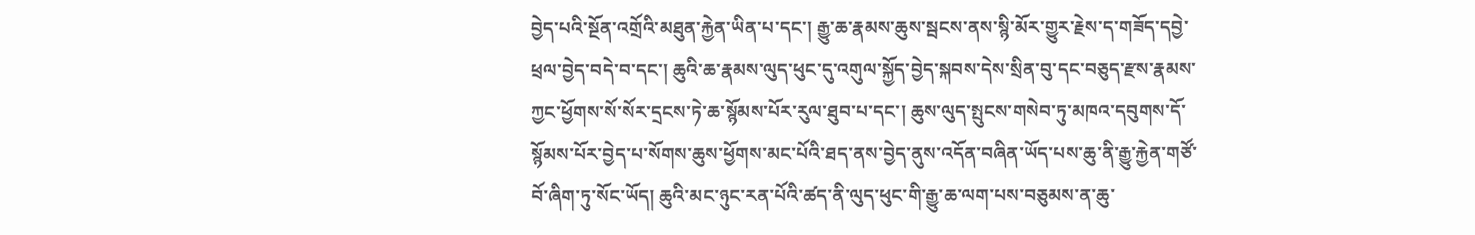བྱེད་པའི་སྔོན་འགྲོའི་མཐུན་རྐྱེན་ཡིན་པ་དང་། རྒྱུ་ཆ་རྣམས་ཆུས་སྦངས་ནས་སྙི་མོར་གྱུར་རྗེས་ད་གཟོད་དབྱེ་ཕྲལ་བྱེད་བདེ་བ་དང་། ཆུའི་ཆ་རྣམས་ལུད་ཕུང་དུ་འགུལ་སྐྱོད་བྱེད་སྐབས་དེས་སྲིན་བུ་དང་བཅུད་རྫས་རྣམས་ཀྱང་ཕྱོགས་སོ་སོར་དྲངས་ཏེ་ཆ་སྙོམས་པོར་རུལ་ཐུབ་པ་དང་། ཆུས་ལུད་སྤུངས་གསེབ་ཏུ་མཁའ་དབུགས་དོ་སྙོམས་པོར་བྱེད་པ་སོགས་ཆུས་ཕྱོགས་མང་པོའི་ཐད་ནས་བྱེད་ནུས་འདོན་བཞིན་ཡོད་པས་ཆུ་ནི་རྒྱུ་རྐྱེན་གཙོ་བོ་ཞིག་ཏུ་སོང་ཡོད། ཆུའི་མང་ཉུང་རན་པོའི་ཚད་ནི་ལུད་ཕུང་གི་རྒྱུ་ཆ་ལག་པས་བཅུམས་ན་ཆུ་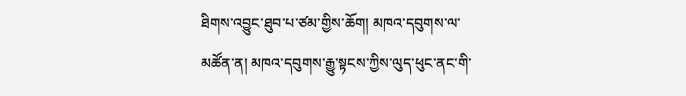ཐིགས་འབྱུང་ཐུབ་པ་ཙམ་གྱིས་ཆོག། མཁའ་དབུགས་ལ་མཚོན་ན། མཁའ་དབུགས་རྒྱུ་སྟངས་ཀྱིས་ལུད་ཕུང་ནང་གི་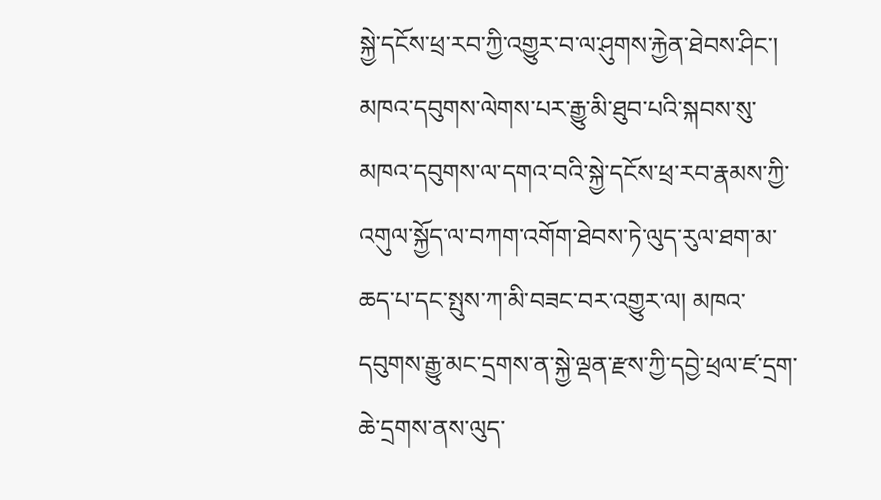སྐྱེ་དངོས་ཕྲ་རབ་ཀྱི་འགྱུར་བ་ལ་ཤུགས་རྐྱེན་ཐེབས་ཤིང་། མཁའ་དབུགས་ལེགས་པར་རྒྱུ་མི་ཐུབ་པའི་སྐབས་སུ་མཁའ་དབུགས་ལ་དགའ་བའི་སྐྱེ་དངོས་ཕྲ་རབ་རྣམས་ཀྱི་འགུལ་སྐྱོད་ལ་བཀག་འགོག་ཐེབས་ཏེ་ལུད་རུལ་ཐག་མ་ཆད་པ་དང་སྤུས་ཀ་མི་བཟང་བར་འགྱུར་ལ། མཁའ་དབུགས་རྒྱུ་མང་དྲགས་ན་སྐྱེ་ལྡན་རྫས་ཀྱི་དབྱེ་ཕྲལ་ཛ་དྲག་ཆེ་དྲགས་ནས་ལུད་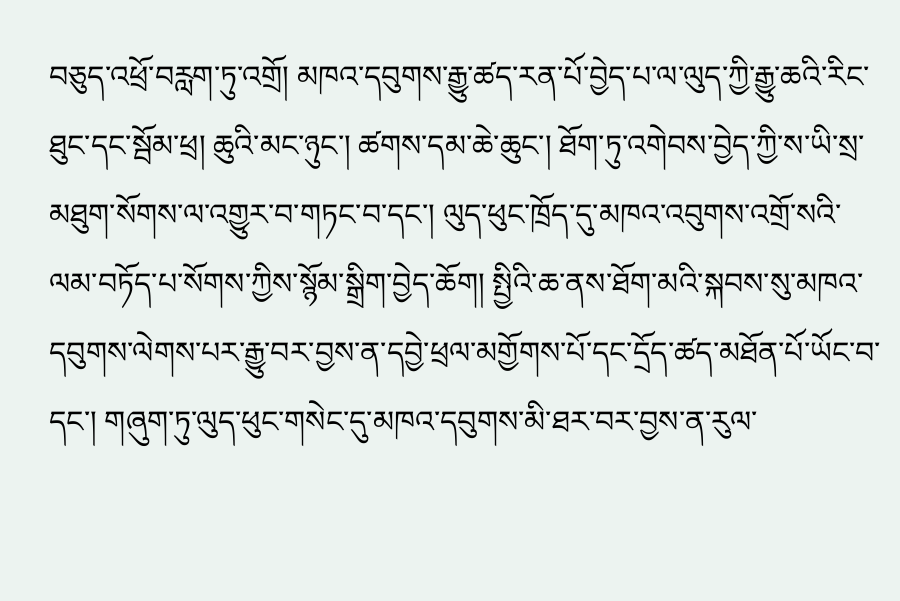བཅུད་འཕྲོ་བརླག་ཏུ་འགྲོ། མཁའ་དབུགས་རྒྱུ་ཚད་རན་པོ་བྱེད་པ་ལ་ལུད་ཀྱི་རྒྱུ་ཆའི་རིང་ཐུང་དང་སྦོམ་ཕྲ། ཆུའི་མང་ཉུང་། ཚགས་དམ་ཆེ་ཆུང་། ཐོག་ཏུ་འགེབས་བྱེད་ཀྱི་ས་ཡི་སྲ་མཐུག་སོགས་ལ་འགྱུར་བ་གཏང་བ་དང་། ལུད་ཕུང་ཁྲོད་དུ་མཁའ་འབུགས་འགྲོ་སའི་ལམ་བཏོད་པ་སོགས་ཀྱིས་སྙོམ་སྒྲིག་བྱེད་ཆོག། སྤྱིའི་ཆ་ནས་ཐོག་མའི་སྐབས་སུ་མཁའ་དབུགས་ལེགས་པར་རྒྱུ་བར་བྱས་ན་དབྱེ་ཕྲལ་མགྱོགས་པོ་དང་དྲོད་ཚད་མཐོན་པོ་ཡོང་བ་དང་། གཞུག་ཏུ་ལུད་ཕུང་གསེང་དུ་མཁའ་དབུགས་མི་ཐར་བར་བྱས་ན་རུལ་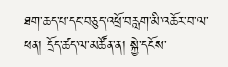ཐག་ཆད་པ་དང་བཅུད་འཕྲོ་བརླག་མི་འཆོར་བ་ལ་ཕན། དྲོད་ཚད་ལ་མཚོན་ན། སྐྱེ་དངོས་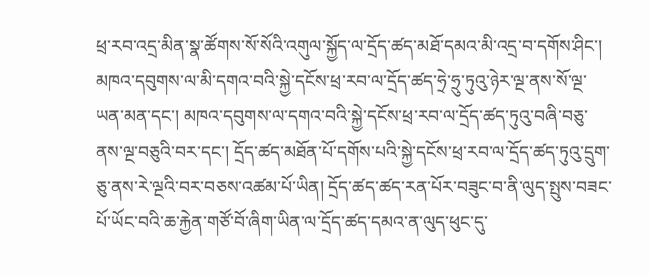ཕྲ་རབ་འདྲ་མིན་སྣ་ཚོགས་སོ་སོའི་འགུལ་སྐྱོད་ལ་དྲོད་ཚད་མཐོ་དམའ་མི་འདྲ་བ་དགོས་ཤིང་། མཁའ་དབུགས་ལ་མི་དགའ་བའི་སྐྱེ་དངོས་ཕྲ་རབ་ལ་དྲོད་ཚད་ཧྲེ་ཧྲུ་ཏུའུ་ཉེར་ལྔ་ནས་སོ་ལྔ་ཡན་མན་དང་། མཁའ་དབུགས་ལ་དགའ་བའི་སྐྱེ་དངོས་ཕྲ་རབ་ལ་དྲོད་ཚད་ཏུའུ་བཞི་བཅུ་ནས་ལྔ་བཅུའི་བར་དང་། དྲོད་ཚད་མཐོན་པོ་དགོས་པའི་སྐྱེ་དངོས་ཕྲ་རབ་ལ་དྲོད་ཚད་ཏུའུ་དྲུག་ཅུ་ནས་རེ་ལྔའི་བར་བཅས་འཚམ་པོ་ཡིན། དྲོད་ཚད་ཚད་རན་པོར་བཟུང་བ་ནི་ལུད་སྤུས་བཟང་པོ་ཡོང་བའི་ཆ་རྐྱེན་གཙོ་བོ་ཞིག་ཡིན་ལ་དྲོད་ཚད་དམའ་ན་ལུད་ཕུང་དུ་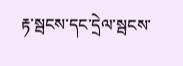རྟ་སྦངས་དང་དྲེལ་སྦངས་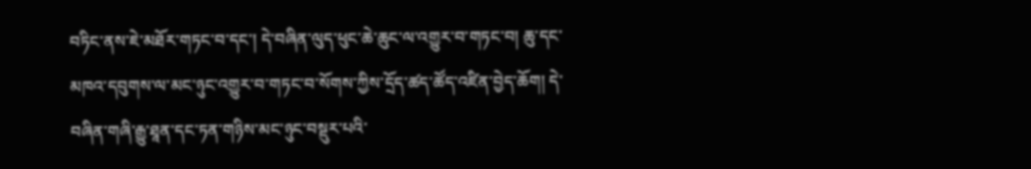བཏིང་ནས་ཇེ་མཐོར་གཏང་བ་དང་། དེ་བཞིན་ལུད་ཕུང་ཆེ་ཆུང་ལ་འགྱུར་བ་གཏང་བ། ཆུ་དང་མཁའ་དབུགས་ལ་མང་ཉུང་འགྱུར་བ་གཏང་བ་སོགས་ཀྱིས་དྲོད་ཚད་ཚོད་འཛིན་བྱེད་ཆོག། དེ་བཞིན་གཞི་རྒྱུ་ཐཱན་དང་ཏན་གཉིས་མང་ཉུང་བསྡུར་པའི་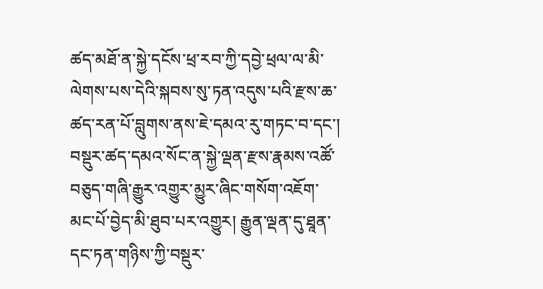ཚད་མཐོ་ན་སྐྱེ་དངོས་ཕྲ་རབ་ཀྱི་དབྱེ་ཕྲལ་ལ་མི་ལེགས་པས་དེའི་སྐབས་སུ་ཏན་འདུས་པའི་རྫས་ཆ་ཚད་རན་པོ་བླུགས་ནས་ཇེ་དམའ་རུ་གཏང་བ་དང་། བསྡུར་ཚད་དམའ་སོང་ན་སྐྱེ་ལྡན་རྫས་རྣམས་འཚོ་བཅུད་གཞི་རྒྱུར་འགྱུར་མྱུར་ཞིང་གསོག་འཇོག་མང་པོ་བྱེད་མི་ཐུབ་པར་འགྱུར། རྒྱུན་ལྡན་དུ་ཐཱན་དང་ཏན་གཉིས་ཀྱི་བསྡུར་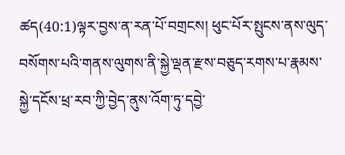ཚད(40:1)ལྟར་བྱས་ན་རན་པོ་བགྲངས། ཕུང་པོར་སྤུངས་ནས་ལུད་བསོགས་པའི་གནས་ལུགས་ནི་སྐྱེ་ལྡན་རྫས་བཅུད་རགས་པ་རྣམས་སྐྱེ་དངོས་ཕྲ་རབ་ཀྱི་བྱེད་ནུས་འོག་ཏུ་དབྱེ་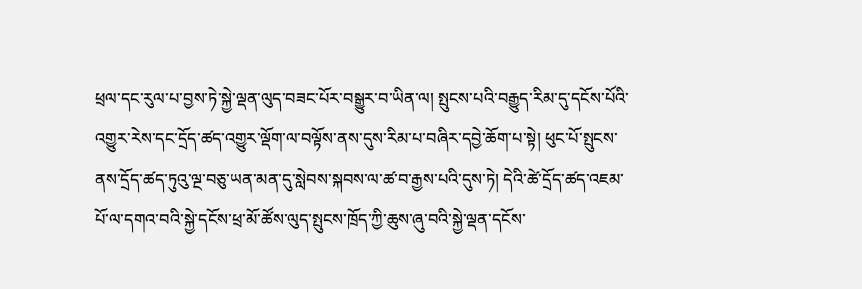ཕྲལ་དང་རུལ་པ་བྱས་ཏེ་སྐྱེ་ལྡན་ལུད་བཟང་པོར་བསྒྱུར་བ་ཡིན་ལ། སྤུངས་པའི་བརྒྱུད་རིམ་དུ་དངོས་པོའི་འགྱུར་རེས་དང་དྲོད་ཚད་འགྱུར་ལྡོག་ལ་བལྟོས་ནས་དུས་རིམ་པ་བཞིར་དབྱེ་ཆོག་པ་སྟེ། ཕུང་པོ་སྤུངས་ནས་དྲོད་ཚད་ཏུའུ་ལྔ་བཅུ་ཡན་མན་དུ་སླེབས་སྐབས་ལ་ཚ་བ་རྒྱས་པའི་དུས་ཏེ། དེའི་ཚེ་དྲོད་ཚད་འཇམ་པོ་ལ་དགའ་བའི་སྐྱེ་དངོས་ཕྲ་མོ་ཚོས་ལུད་སྤུངས་ཁྲོད་ཀྱི་ཆུས་ཞུ་བའི་སྐྱེ་ལྡན་དངོས་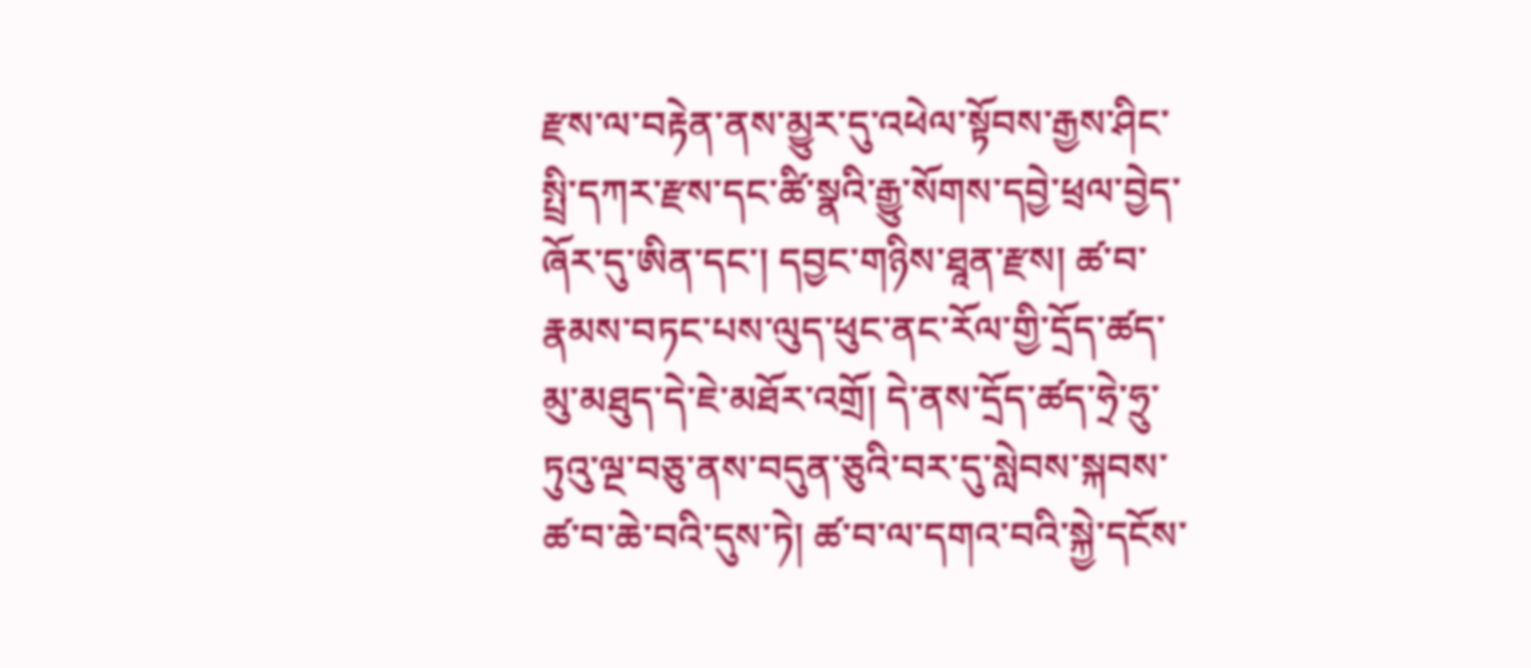རྫས་ལ་བརྟེན་ནས་མྱུར་དུ་འཕེལ་སྟོབས་རྒྱས་ཤིང་སྤྲི་དཀར་རྫས་དང་ཚི་སྣའི་རྒྱུ་སོགས་དབྱེ་ཕྲལ་བྱེད་ཞོར་དུ་ཨིན་དང་། དབྱང་གཉིས་ཐཱན་རྫས། ཚ་བ་རྣམས་བཏང་པས་ལུད་ཕུང་ནང་རོལ་གྱི་དྲོད་ཚད་མུ་མཐུད་དེ་ཇེ་མཐོར་འགྲོ། དེ་ནས་དྲོད་ཚད་ཧྲེ་ཧྲུ་ཏུའུ་ལྔ་བཅུ་ནས་བདུན་ཅུའི་བར་དུ་སླེབས་སྐབས་ཚ་བ་ཆེ་བའི་དུས་ཏེ། ཚ་བ་ལ་དགའ་བའི་སྐྱེ་དངོས་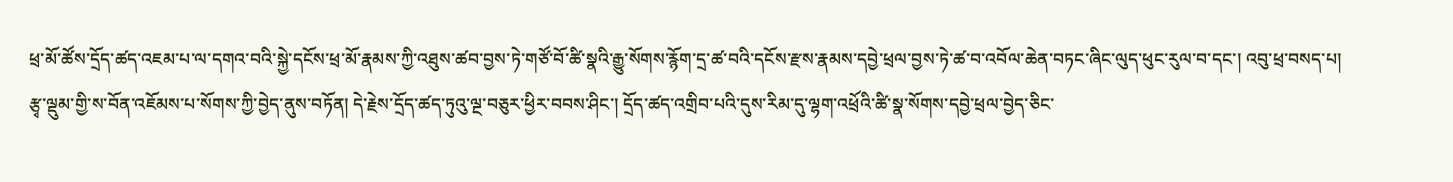ཕྲ་མོ་ཚོས་དྲོད་ཚད་འཇམ་པ་ལ་དགའ་བའི་སྐྱེ་དངོས་ཕྲ་མོ་རྣམས་ཀྱི་འཐུས་ཚབ་བྱས་ཏེ་གཙོ་བོ་ཚི་སྣའི་རྒྱུ་སོགས་རྙོག་དྲ་ཚ་བའི་དངོས་རྫས་རྣམས་དབྱེ་ཕྲལ་བྱས་ཏེ་ཚ་བ་འབོལ་ཆེན་བཏང་ཞིང་ལུད་ཕུང་རུལ་བ་དང་། འབུ་ཕྲ་བསད་པ། རྩྭ་ལྡུམ་གྱི་ས་བོན་འཇོམས་པ་སོགས་ཀྱི་བྱེད་ནུས་བཏོན། དེ་རྗེས་དྲོད་ཚད་ཏུའུ་ལྔ་བཅུར་ཕྱིར་བབས་ཤིང་། དྲོད་ཚད་འགྲིབ་པའི་དུས་རིམ་དུ་ལྷག་འཕྲོའི་ཚི་སྣ་སོགས་དབྱེ་ཕྲལ་བྱེད་ཅིང་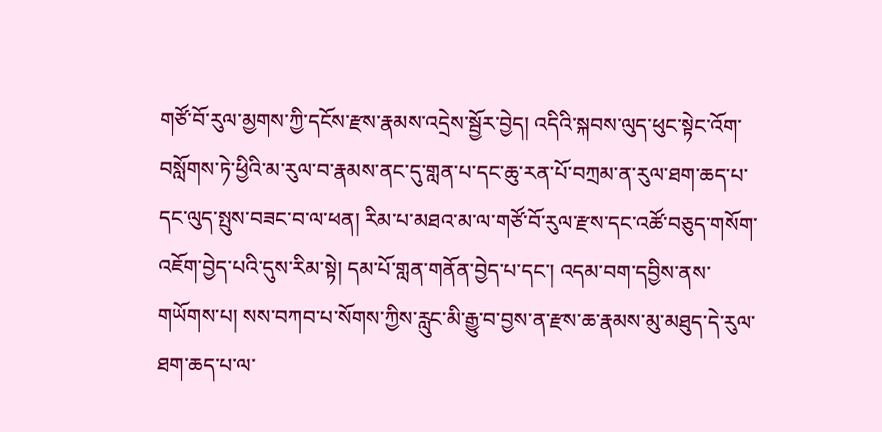གཙོ་བོ་རུལ་མྱགས་ཀྱི་དངོས་རྫས་རྣམས་འདྲེས་སྦྱོར་བྱེད། འདིའི་སྐབས་ལུད་ཕུང་སྟེང་འོག་བསློགས་ཏེ་ཕྱིའི་མ་རུལ་བ་རྣམས་ནང་དུ་གླན་པ་དང་ཆུ་རན་པོ་བཀྲམ་ན་རུལ་ཐག་ཆད་པ་དང་ལུད་སྤུས་བཟང་བ་ལ་ཕན། རིམ་པ་མཐའ་མ་ལ་གཙོ་བོ་རུལ་རྫས་དང་འཚོ་བཅུད་གསོག་འཇོག་བྱེད་པའི་དུས་རིམ་སྟེ། དམ་པོ་གླན་གནོན་བྱེད་པ་དང་། འདམ་བག་དབྱིས་ནས་གཡོགས་པ། སས་བཀབ་པ་སོགས་ཀྱིས་རླུང་མི་རྒྱུ་བ་བྱས་ན་རྫས་ཆ་རྣམས་མུ་མཐུད་དེ་རུལ་ཐག་ཆད་པ་ལ་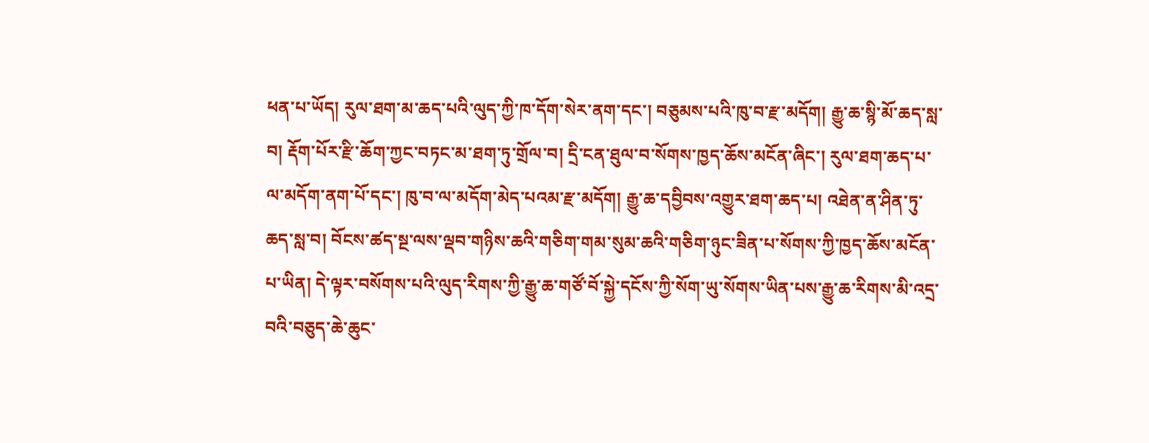ཕན་པ་ཡོད། རུལ་ཐག་མ་ཆད་པའི་ལུད་ཀྱི་ཁ་དོག་སེར་ནག་དང་། བཅུམས་པའི་ཁུ་བ་རྫ་མདོག། རྒྱུ་ཆ་སྙི་མོ་ཆད་སླ་བ། རྡོག་པོར་རྫི་ཆོག་ཀྱང་བཏང་མ་ཐག་ཏུ་གྲོལ་བ། དྲི་ངན་ཐུལ་བ་སོགས་ཁྱད་ཆོས་མངོན་ཞིང་། རུལ་ཐག་ཆད་པ་ལ་མདོག་ནག་པོ་དང་། ཁུ་བ་ལ་མདོག་མེད་པའམ་རྫ་མདོག། རྒྱུ་ཆ་དབྱིབས་འགྱུར་ཐག་ཆད་པ། འཐེན་ན་ཤིན་ཏུ་ཆད་སླ་བ། བོངས་ཚད་སྔ་ལས་ལྡབ་གཉིས་ཆའི་གཅིག་གམ་སུམ་ཆའི་གཅིག་ཉུང་ཟིན་པ་སོགས་ཀྱི་ཁྱད་ཆོས་མངོན་པ་ཡིན། དེ་ལྟར་བསོགས་པའི་ལུད་རིགས་ཀྱི་རྒྱུ་ཆ་གཙོ་བོ་སྐྱེ་དངོས་ཀྱི་སོག་ཡུ་སོགས་ཡིན་པས་རྒྱུ་ཆ་རིགས་མི་འདྲ་བའི་བཅུད་ཆེ་ཆུང་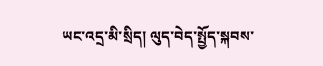ཡང་འདྲ་མི་སྲིད། ལུད་བེད་སྤྱོད་སྐབས་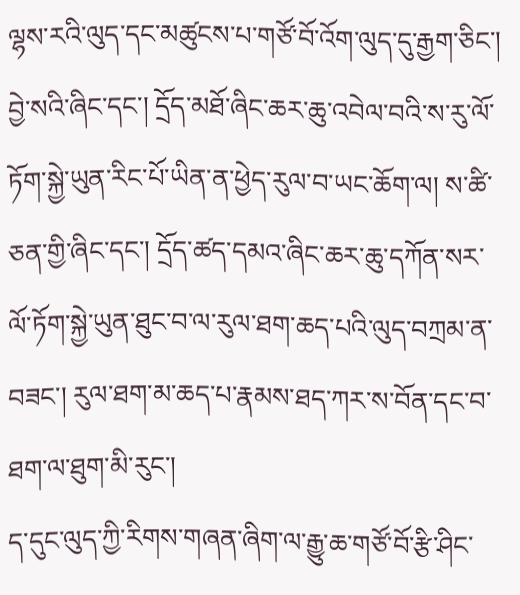ལྷས་རའི་ལུད་དང་མཚུངས་པ་གཙོ་བོ་འོག་ལུད་དུ་རྒྱག་ཅིང་། བྱེ་སའི་ཞིང་དང་། དྲོད་མཐོ་ཞིང་ཆར་ཆུ་འབེལ་བའི་ས་རུ་ལོ་ཏོག་སྐྱེ་ཡུན་རིང་པོ་ཡིན་ན་ཕྱེད་རུལ་བ་ཡང་ཆོག་ལ། ས་ཚི་ཅན་གྱི་ཞིང་དང་། དྲོད་ཚད་དམའ་ཞིང་ཆར་ཆུ་དཀོན་སར་ལོ་ཏོག་སྐྱེ་ཡུན་ཐུང་བ་ལ་རུལ་ཐག་ཆད་པའི་ལུད་བཀྲམ་ན་བཟང་། རུལ་ཐག་མ་ཆད་པ་རྣམས་ཐད་ཀར་ས་བོན་དང་བ་ཐག་ལ་ཐུག་མི་རུང་།
ད་དུང་ལུད་ཀྱི་རིགས་གཞན་ཞིག་ལ་རྒྱུ་ཆ་གཙོ་བོ་རྩི་ཤིང་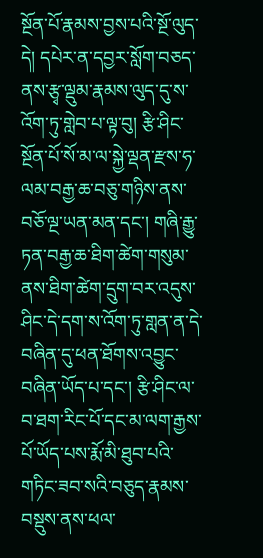སྔོན་པོ་རྣམས་བྱས་པའི་སྔོ་ལུད་དེ། དཔེར་ན་དབྱར་སློག་བཅད་ནས་རྩྭ་ལྡུམ་རྣམས་ལུད་དུ་ས་འོག་ཏུ་གླེབ་པ་ལྟ་བུ། རྩི་ཤིང་སྔོན་པོ་སོ་མ་ལ་སྐྱེ་ལྡན་རྫས་ཧ་ལམ་བརྒྱ་ཆ་བཅུ་གཉིས་ནས་བཅོ་ལྔ་ཡན་མན་དང་། གཞི་རྒྱུ་ཏན་བརྒྱ་ཆ་ཐིག་ཚེག་གསུམ་ནས་ཐིག་ཚེག་དྲུག་བར་འདུས་ཤིང་དེ་དག་ས་འོག་ཏུ་གླན་ན་དེ་བཞིན་དུ་ཕན་ཐོགས་འབྱུང་བཞིན་ཡོད་པ་དང་། རྩི་ཤིང་ལ་བ་ཐག་རིང་པོ་དང་མ་ལག་རྒྱས་པོ་ཡོད་པས་རྨོ་མི་ཐུབ་པའི་གཏིང་ཟབ་སའི་བཅུད་རྣམས་བསྡུས་ནས་ཕལ་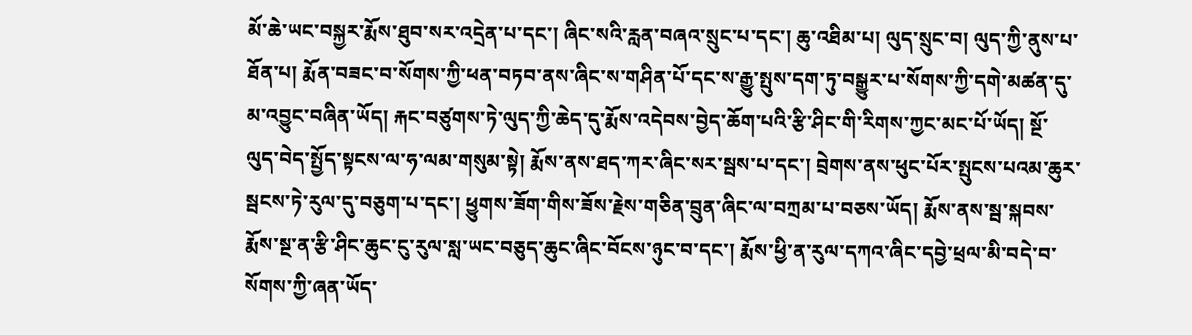མོ་ཆེ་ཡང་བསྐྱར་རྨོས་ཐུབ་སར་འདྲེན་པ་དང་། ཞིང་སའི་རླན་བཞའ་སྲུང་པ་དང་། ཆུ་འཐིམ་པ། ལུད་སྲུང་བ། ལུད་ཀྱི་ནུས་པ་ཐོན་པ། རྨོན་བཟང་བ་སོགས་ཀྱི་ཕན་བཏབ་ནས་ཞིང་ས་གཤིན་པོ་དང་ས་རྒྱུ་སྤུས་དག་ཏུ་བསྒྱུར་པ་སོགས་ཀྱི་དགེ་མཚན་དུ་མ་འབྱུང་བཞིན་ཡོད། རྐང་བཙུགས་ཏེ་ལུད་ཀྱི་ཆེད་དུ་རྨོས་འདེབས་བྱེད་ཆོག་པའི་རྩི་ཤིང་གི་རིགས་ཀྱང་མང་པོ་ཡོད། སྔོ་ལུད་བེད་སྤྱོད་སྟངས་ལ་ཧ་ལམ་གསུམ་སྟེ། རྨོས་ནས་ཐད་ཀར་ཞིང་སར་སྦས་པ་དང་། བྲེགས་ནས་ཕུང་པོར་སྤུངས་པའམ་ཆུར་སྦངས་ཏེ་རུལ་དུ་བཅུག་པ་དང་། ཕྱུགས་ཟོག་གིས་ཟོས་རྗེས་གཅིན་བྲུན་ཞིང་ལ་བཀྲམ་པ་བཅས་ཡོད། རྨོས་ནས་སྦ་སྐབས་རྨོས་སྔ་ན་རྩི་ཤིང་ཆུང་ངུ་རུལ་སླ་ཡང་བཅུད་ཆུང་ཞིང་བོངས་ཉུང་བ་དང་། རྨོས་ཕྱི་ན་རུལ་དཀའ་ཞིང་དབྱེ་ཕྲལ་མི་བདེ་བ་སོགས་ཀྱི་ཞན་ཡོད་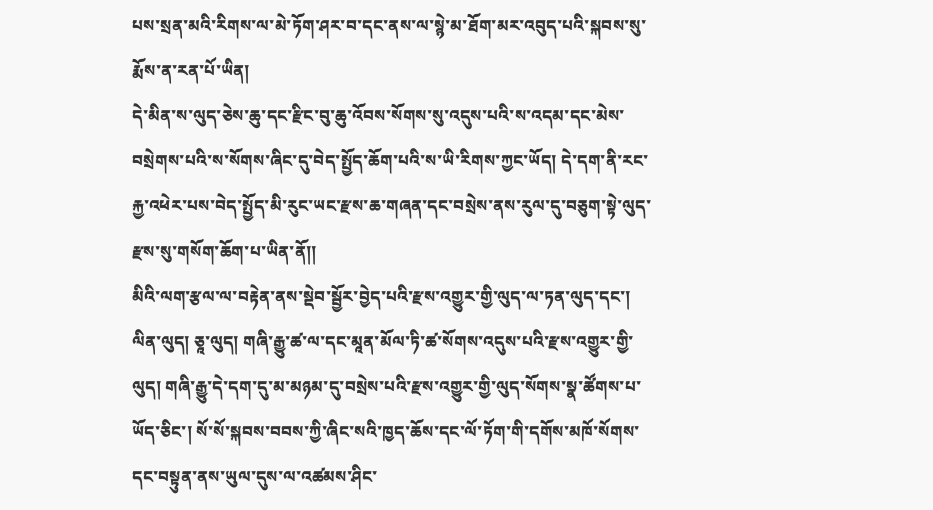པས་སྲན་མའི་རིགས་ལ་མེ་ཏོག་ཤར་བ་དང་ནས་ལ་སྙེ་མ་ཐོག་མར་འབུད་པའི་སྐབས་སུ་རྨོས་ན་རན་པོ་ཡིན།
དེ་མིན་ས་ལུད་ཅེས་ཆུ་དང་རྫིང་བུ་ཆུ་འོབས་སོགས་སུ་འདུས་པའི་ས་འདམ་དང་མེས་བསྲེགས་པའི་ས་སོགས་ཞིང་དུ་བེད་སྤྱོད་ཆོག་པའི་ས་ཡི་རིགས་ཀྱང་ཡོད། དེ་དག་ནི་རང་རྐྱ་འཕེར་པས་བེད་སྤྱོད་མི་རུང་ཡང་རྫས་ཆ་གཞན་དང་བསྲེས་ནས་རུལ་དུ་བཅུག་སྟེ་ལུད་རྫས་སུ་གསོག་ཆོག་པ་ཡིན་ནོ།།
མིའི་ལག་རྩལ་ལ་བརྟེན་ནས་སྡེབ་སྦྱོར་བྱེད་པའི་རྫས་འགྱུར་གྱི་ལུད་ལ་ཏན་ལུད་དང་། ལིན་ལུད། ཅཱ་ལུད། གཞི་རྒྱུ་ཚ་ལ་དང་མཱན་མོལ་ཏི་ཚ་སོགས་འདུས་པའི་རྫས་འགྱུར་གྱི་ལུད། གཞི་རྒྱུ་དེ་དག་དུ་མ་མཉམ་དུ་བསྲེས་པའི་རྫས་འགྱུར་གྱི་ལུད་སོགས་སྣ་ཚོགས་པ་ཡོད་ཅིང་། སོ་སོ་སྐབས་བབས་ཀྱི་ཞིང་སའི་ཁྱད་ཆོས་དང་ལོ་ཏོག་གི་དགོས་མཁོ་སོགས་དང་བསྟུན་ནས་ཡུལ་དུས་ལ་འཚམས་ཤིང་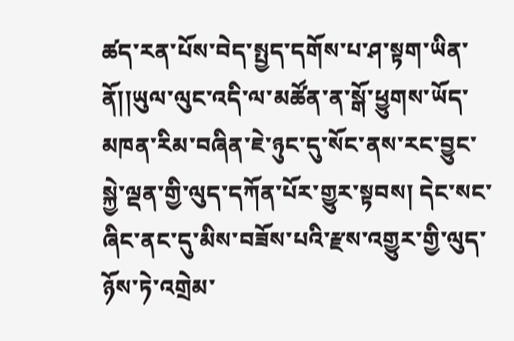ཚད་རན་པོས་བེད་སྤྱད་དགོས་པ་ཤ་སྟག་ཡིན་ནོ།།ཡུལ་ལུང་འདི་ལ་མཚོན་ན་སྒོ་ཕྱུགས་ཡོད་མཁན་རིམ་བཞིན་ཇེ་ཉུང་དུ་སོང་ནས་རང་བྱུང་སྐྱེ་ལྡན་གྱི་ལུད་དཀོན་པོར་གྱུར་སྟབས། དེང་སང་ཞིང་ནང་དུ་མིས་བཟོས་པའི་རྫས་འགྱུར་གྱི་ལུད་ཉོས་ཏེ་འགྲེམ་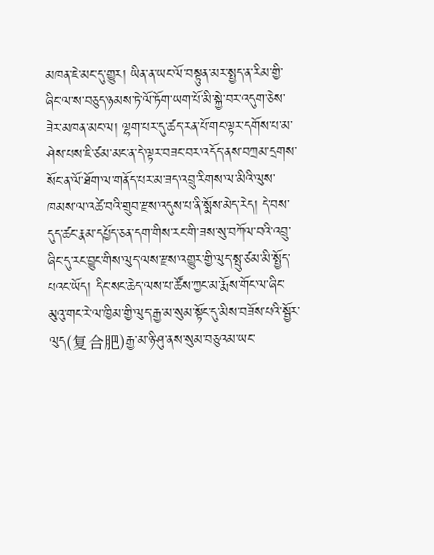མཁན་ཇེ་མང་དུ་གྱུར། ཡིན་ན་ཡང་ལོ་བསྟུན་མར་སྤྱད་ན་རིམ་གྱི་ཞིང་ལ་ས་བཅུད་ཉམས་ཏེ་ལོ་ཏོག་ཡག་པོ་མི་སྐྱེ་བར་འདུག་ཅེས་ཟེར་མཁན་མང་ལ། ལྷག་པར་དུ་ཚད་རན་པོ་གང་ལྟར་དགོས་པ་མ་ཤེས་པས་ཇི་ཙམ་མང་ན་དེ་ལྟར་བཟང་བར་འདོད་ནས་བཀྲམ་དྲགས་སོང་ན་ལོ་ཐོག་ལ་གནོད་པར་མ་ཟད་འབྲུ་རིགས་ལ་མིའི་ལུས་ཁམས་ལ་འཚེ་བའི་གྲུབ་རྫས་འདུས་པ་ནི་སྨོས་མེད་རེད། དེ་བས་དུད་ཚང་རྣམ་དཔྱོད་ཅན་དག་གིས་རང་གི་ཟས་སུ་བཀོལ་བའི་འབྲུ་ཞིང་དུ་རང་བྱུང་གིས་ལུད་ལས་རྫས་འགྱུར་གྱི་ལུད་སྤུ་ཙམ་མི་སྤྱོད་པའང་ཡོད། དིང་སང་ཆེད་ལས་པ་ཚོས་ཀྱང་མ་རྨོས་གོང་ལ་ཞིང་མུའུ་གང་རེ་ལ་ཁྱིམ་གྱི་ལུད་རྒྱ་མ་སུམ་སྟོང་དུ་མིས་བཟོས་པའི་སྦྱོར་ལུད(复合肥)རྒྱ་མ་ཉི་ཤུ་ནས་སུམ་བཅུའམ་ཡང་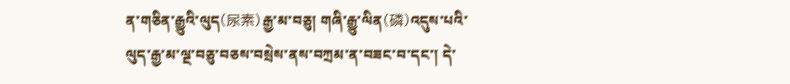ན་གཅིན་རྒྱུའི་ལུད(尿素)རྒྱ་མ་བཅུ། གཞི་རྒྱུ་ལིན(磷)འདུས་པའི་ལུད་རྒྱ་མ་ལྔ་བཅུ་བཅས་བསྲེས་ནས་བཀྲམ་ན་བཟང་བ་དང་། དེ་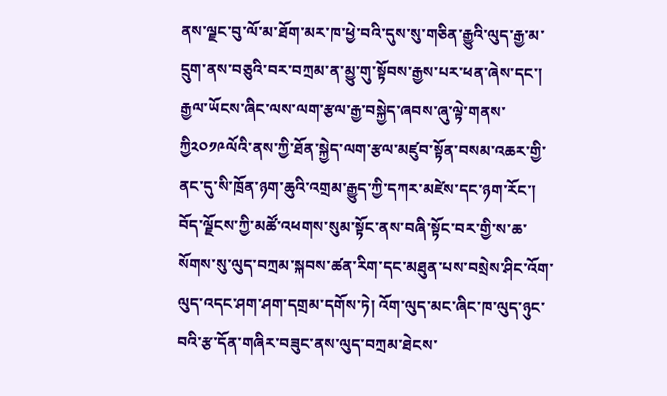ནས་ལྗང་བུ་ལོ་མ་ཐོག་མར་ཁ་ཕྱེ་བའི་དུས་སུ་གཅིན་རྒྱུའི་ལུད་རྒྱ་མ་དྲུག་ནས་བཅུའི་བར་བཀྲམ་ན་མྱུ་གུ་སྟོབས་རྒྱས་པར་ཕན་ཞེས་དང་། རྒྱལ་ཡོངས་ཞིང་ལས་ལག་རྩལ་རྒྱ་བསྐྱེད་ཞབས་ཞུ་ལྟེ་གནས་ཀྱི༢༠༡༩ལོའི་ནས་ཀྱི་ཐོན་སྐྱེད་ལག་རྩལ་མཛུབ་སྟོན་བསམ་འཆར་གྱི་ནང་དུ་སི་ཁྲོན་ཉག་ཆུའི་འགྲམ་རྒྱུད་ཀྱི་དཀར་མཛེས་དང་ཉག་རོང་། བོད་ལྗོངས་ཀྱི་མཚོ་འཕགས་སུམ་སྟོང་ནས་བཞི་སྟོང་བར་གྱི་ས་ཆ་སོགས་སུ་ལུད་བཀྲམ་སྐབས་ཚན་རིག་དང་མཐུན་པས་བསྲེས་ཤིང་འོག་ལུད་འདང་ཤག་ཤག་དགྲམ་དགོས་ཏེ། འོག་ལུད་མང་ཞིང་ཁ་ལུད་ཉུང་བའི་རྩ་དོན་གཞིར་བཟུང་ནས་ལུད་བཀྲམ་ཐེངས་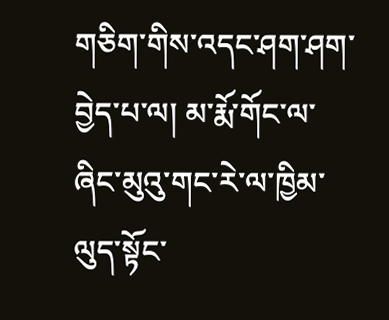གཅིག་གིས་འདང་ཤག་ཤག་བྱེད་པ་ལ། མ་རྨོ་གོང་ལ་ཞིང་མུའུ་གང་རེ་ལ་ཁྱིམ་ལུད་སྟོང་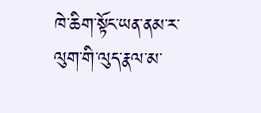ཁེ་ཆིག་སྟོང་ཡན་ནམ་ར་ལུག་གི་ལུད་རྣལ་མ་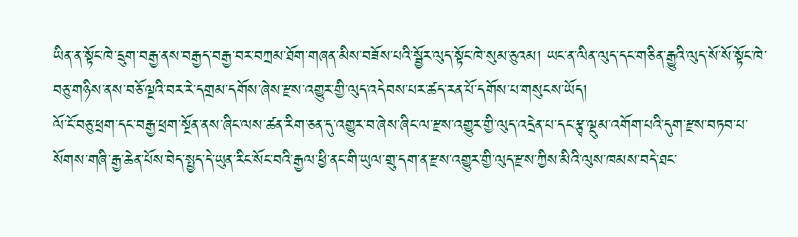ཡིན་ན་སྟོང་ཁེ་དྲུག་བརྒྱ་ནས་བརྒྱད་བརྒྱ་བར་བཀྲམ་ཐོག་གཞན་མིས་བཟོས་པའི་སྦྱོར་ལུད་སྟོང་ཁེ་སུམ་ཅུའམ། ཡང་ན་ལིན་ལུད་དང་གཅིན་རྒྱུའི་ལུད་སོ་སོ་སྟོང་ཁེ་བཅུ་གཉིས་ནས་བཅོ་ལྔའི་བར་རེ་དགྲམ་དགོས་ཞེས་རྫས་འགྱུར་གྱི་ལུད་འདེབས་པར་ཚད་རན་པོ་དགོས་པ་གསུངས་ཡོད།
ལོ་ངོ་བཅུ་ཕྲག་དང་བརྒྱ་ཕྲག་སྔོན་ནས་ཞིང་ལས་ཚན་རིག་ཅན་དུ་འགྱུར་བ་ཞེས་ཞིང་ལ་རྫས་འགྱུར་གྱི་ལུད་འདྲེན་པ་དང་རྩྭ་ལྡུམ་འགོག་པའི་དུག་རྫས་བཏབ་པ་སོགས་གཞི་རྒྱ་ཆེན་པོས་བེད་སྤྱད་དེ་ཡུན་རིང་སོང་བའི་རྒྱལ་ཕྱི་ནང་གི་ཡུལ་གྲུ་དག་ན་རྫས་འགྱུར་གྱི་ལུད་རྫས་ཀྱིས་མིའི་ལུས་ཁམས་བདེ་ཐང་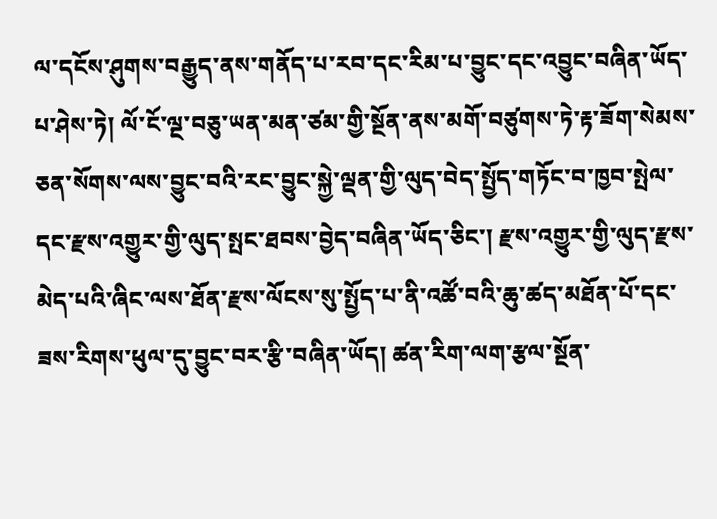ལ་དངོས་ཤུགས་བརྒྱུད་ནས་གནོད་པ་རབ་དང་རིམ་པ་བྱུང་དང་འབྱུང་བཞིན་ཡོད་པ་ཤེས་ཏེ། ལོ་ངོ་ལྔ་བཅུ་ཡན་མན་ཙམ་གྱི་སྔོན་ནས་མགོ་བཙུགས་ཏེ་རྟ་ཟོག་སེམས་ཅན་སོགས་ལས་བྱུང་བའི་རང་བྱུང་སྐྱེ་ལྡན་གྱི་ལུད་བེད་སྤྱོད་གཏོང་བ་ཁྱབ་སྤེལ་དང་རྫས་འགྱུར་གྱི་ལུད་སྤང་ཐབས་བྱེད་བཞིན་ཡོད་ཅིང་། རྫས་འགྱུར་གྱི་ལུད་རྫས་མེད་པའི་ཞིང་ལས་ཐོན་རྫས་ལོངས་སུ་སྤྱོད་པ་ནི་འཚོ་བའི་ཆུ་ཚད་མཐོན་པོ་དང་ཟས་རིགས་ཕུལ་དུ་བྱུང་བར་རྩི་བཞིན་ཡོད། ཚན་རིག་ལག་རྩལ་སྔོན་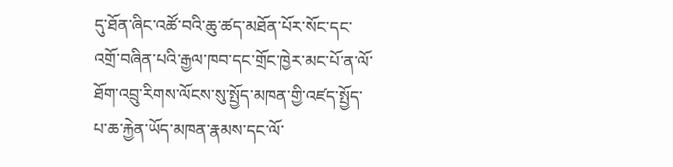དུ་ཐོན་ཞིང་འཚོ་བའི་ཆུ་ཚད་མཐོན་པོར་སོང་དང་འགྲོ་བཞིན་པའི་རྒྱལ་ཁབ་དང་གྲོང་ཁྱེར་མང་པོ་ན་ལོ་ཐོག་འབྲུ་རིགས་ལོངས་སུ་སྤྱོད་མཁན་གྱི་འཛད་སྤྱོད་པ་ཆ་རྐྱེན་ཡོད་མཁན་རྣམས་དང་ལོ་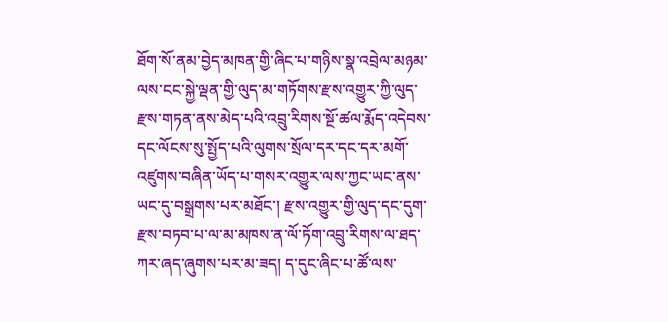ཐོག་སོ་ནམ་བྱེད་མཁན་གྱི་ཞིང་པ་གཉིས་སྣ་འབྲེལ་མཉམ་ལས་ངང་སྐྱེ་ལྡན་གྱི་ལུད་མ་གཏོགས་རྫས་འགྱུར་ཀྱི་ལུད་རྫས་གཏན་ནས་མེད་པའི་འབྲུ་རིགས་སྔོ་ཚལ་རྨོད་འདེབས་དང་ལོངས་སུ་སྤྱོད་པའི་ལུགས་སྲོལ་དར་དང་དར་མགོ་འཛུགས་བཞིན་ཡོད་པ་གསར་འགྱུར་ལས་ཀྱང་ཡང་ནས་ཡང་དུ་བསྒྲགས་པར་མཐོང་། རྫས་འགྱུར་གྱི་ལུད་དང་དུག་རྫས་བཏབ་པ་ལ་མ་མཁས་ན་ལོ་ཏོག་འབྲུ་རིགས་ལ་ཐད་ཀར་ཞད་ཞུགས་པར་མ་ཟད། ད་དུང་ཞིང་པ་ཚོ་ལས་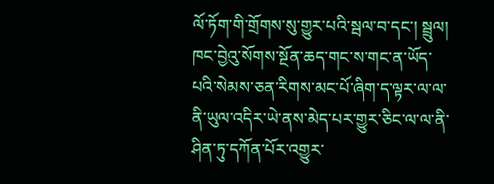ལོ་ཏོག་གི་གྲོགས་སུ་གྱུར་པའི་སྦལ་བ་དང་། སྦྲུལ། ཁང་བྱེའུ་སོགས་སྔོན་ཆད་གང་ས་གང་ན་ཡོད་པའི་སེམས་ཅན་རིགས་མང་པོ་ཞིག་ད་ལྟར་ལ་ལ་ནི་ཡུལ་འདིར་ཡེ་ནས་མེད་པར་གྱུར་ཅིང་ལ་ལ་ནི་ཤིན་ཏུ་དཀོན་པོར་འགྱུར་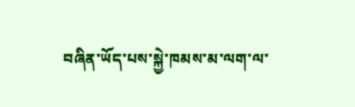བཞིན་ཡོད་པས་སྐྱེ་ཁམས་མ་ལག་ལ་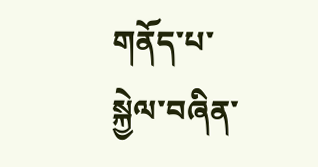གནོད་པ་སྐྱེལ་བཞིན་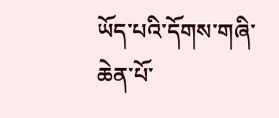ཡོད་པའི་དོགས་གཞི་ཆེན་པོ་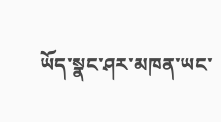ཡོད་སྣང་ཤར་མཁན་ཡང་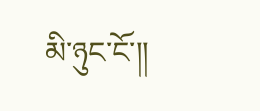མི་ཉུང་ངོ་།།